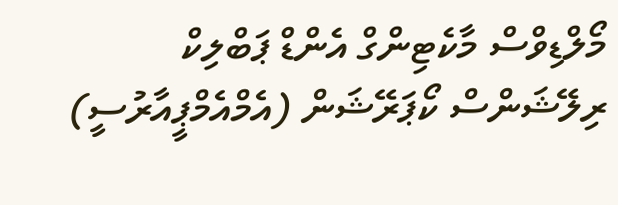މޯލްޑިވްސް މާކެޓިންގް އެންޑް ޕަބްލިކް ރިލޭޝަންސް ކޯޕަރޭޝަން (އެމްއެމްޕީއާރުސީ)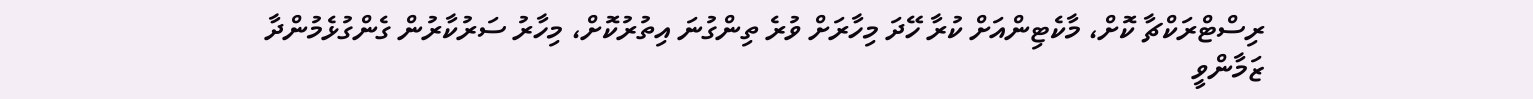ރިސްޓްރަކްޗާ ކޮށް، މާކެޓިންއަށް ކުރާ ހޭދަ މިހާރަށް ވުރެ ތިންގުނަ އިތުރުކޮށް، މިހާރު ސަރުކާރުން ގެންގުޅެމުންދާ ޒަމާންވީ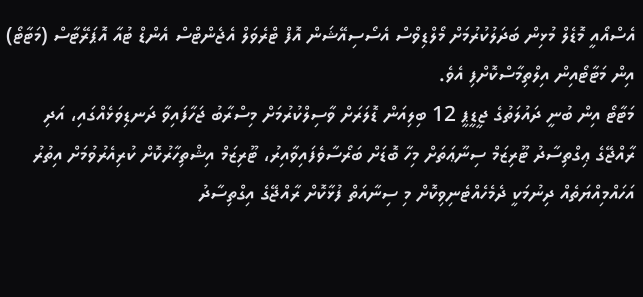އެސްއޯއީ މޮޑެލް މުޅިން ބަދަލުކުރުމަށް މޯލްޑިވްސް އެސޯސިއޭޝަން އޮފް ޓްރެވަލް އެޖެންޓްސް އެންޑް ޓުއާ އޮޕަރޭޓާސް (މަޓާޓޯ) އިން މަޓާޓޯއިން އިލްތިމާސްކޮށްފި އެވެ.
މަޓާޓޯ އިން ބުނީ ދައުލަތުގެ ޖީޑީޕީ 12 ބިލިއަން ޑޮލަރަށް ވާސިލްކުރުމަށް މިސްރާބު ޖަހާފައިވާ ދަނޑިވަޅެއްގައި، އަދި ރާއްޖޭގެ ޢިގްތިސާދު ޓޫރިޒަމް ސިނާޢަތަށް މިހާ ބޮޑަށް ބަރޯސާވެފައިވާއިރު، ޓޫރިޒަމް އިޝްތިހާރުކޮށް ކުރިއެރުވުމަށް އިތުރު އަހައްމިއްޔަތެއް ދިނުމަކީ ދެމެހެއްޓެނިވިކޮށް މި ސިނާއަތް ފުޅާކޮށް ރާއްޖޭގެ އިގްތިސާދު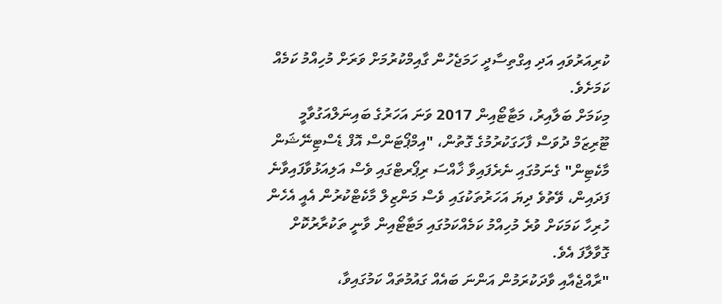ކުރިއަރުވައި އަދި އިގްތިސާދީ ހަމަޖެހުން ގާއިމްކުރުމަށް ވަރަށް މުހިއްމު ކަމެއް ކަމަށެވެ.
މިކަމަށް ބަލާއިރު، މަޓާޓޯއިން 2017 ވަނަ އަހަރުގެ ބައިނަލްއަގުވާމީ ޓޫރިޒަމް ދުވަސް ފާހަގަކުރުމުގެ ގޮތުން، "އިމްޕޯޓަންސް އޮފް ޑެސްޓިނޭޝަން މާކެޓިން" ގެނަމުގައި ނެރެފައިވާ ޚާއްސަ ރިޕޯރޓްގައި ވެސް އަލިއަޅުވާފައިވާނެ ފަދައިން، ވޭތުވެ ދިޔަ އަހަރުތަކުގައި ވެސް މަންޒިލް މާކެޓްކުރުން އެއީ އެހެން ހުރިހާ ކަމަކަށް ވުރެ މުހިއްމު ކަމެއްކަމުގައި މަޓާޓޯއިން ވާނީ ތަކުރާރުކޮށް ގޮވާލާފަ އެވެ.
"ރާއްޖެއާއި ވާދަކުރަމުން އަންނަ ބައެއް ގައުމުތައް ކަމުގައިވާ،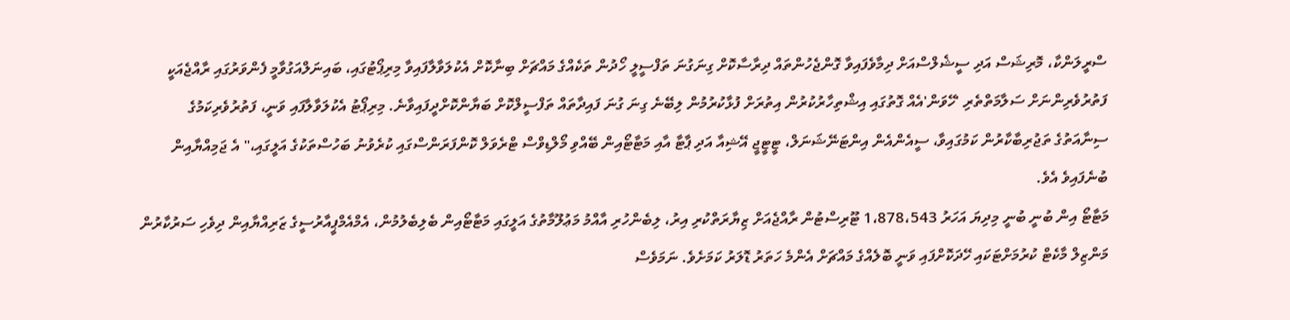ސްރީލަންކާ، މޮރިޝަސް އަދި ސީޝެލްސްއަށް ދިމާވެފައިވާ ގޮންޖެހުންތައް ދިރާސާކޮށް ގިނަގުނަ ތަފްސީލީ ހޯދުން ތަކެއްގެ މައްޗަށް ބިނާކޮށް އެކުލަވާލާފައިވާ މިރިޕޯޓުގައި، ބައިނަލްއަގުވާމީ ފެންވަރުގައި ރާއްޖެއަކީ ފަތުރުވެރިންނަށް ސަލާމަތްތެރި 'ހޭވަން'އެއް ގޮތުގައި އިޝްތިހާރުކުރުން އިތުރަށް ފުޅާކުރުމުން ލިބޭނެ ގިނަ ގުނަ ފައިދާތައް ތަފްސީލްކޮށް ބަޔާންކޮށްދީފައިވާނެ. މިރިޕޯޓު އެކުލަވާލާފައި ވަނީ، ފަތުރުވެރިކަމުގެ ސިނާއަތުގެ ތަޖުރިބާކާރުން ކަމުގައިވާ، ސީއެންއެން އިންޓަނޭޝަނަލް، ޓީޓީޖީ އޭޝިއާ އަދި ޕާޓާ އާއި މަޓާޓޯއިން ބޭއްވި މޯލްޑިވްސް ޓްރެވަލް ކޮންފަރަންސްގައި ކުރެވުނު ބަހުސްތަކުގެ އަލީގައި،" އެ ޖަމިއްޔާއިން ބުނެފައިވެ އެވެ.
މަޓާޓޯ އިން ބުނީ ބުނީ މިދިޔަ އަހަރު 1،878،543 ޓޫރިސްޓުން ރާއްޖެއަށް ޒިޔާރަތްކުރި އިރު، ލިބެންހުރި އާއްމު މަޢުލޫމާތުގެ އަލީގައި މަޓާޓޯއިން ބެލިބެލުމުން، އެމްއެމްޕީއާރުސީގެ ޒަރިއްޔާއިން ދިވެހި ސަރުކާރުން މަންޒިލް މާކެޓް ކުރުމަށްޓަކައި ހޭދަކޮށްފައި ވަނީ ބޮލެއްގެ މައްޗަށް އެންމެ ހަތަރު ޑޮލަރު ކަމަށެވެ. ނަމަވެސް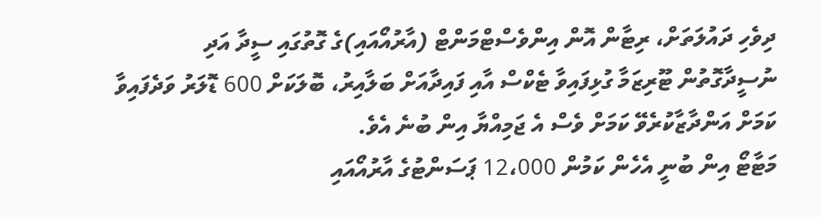ދިވެހި ދައުލަތަށް، ރިޓާން އޮން އިންވެސްޓްމަންޓް (އާރުއޯއައި)ގެ ގޮތުގައި ސީދާ އަދި ނުސީދާގޮތުން ޓޫރިޒަމާ ގުޅިފައިވާ ޓެކްސް އާއި ފައިދާއަށް ބަލާއިރު، ބޮލަކަށް 600 ޑޮލަރު ވަދެފައިވާ ކަމަށް އަންދާޒާކުރެވޭ ކަމަށް ވެސް އެ ޖަމިއްޔާ އިން ބުނެ އެވެ.
މަޓާޓޯ އިން ބުނީ އެހެން ކަމުން 12،000 ޕަސަންޓުގެ އާރުއޯއައި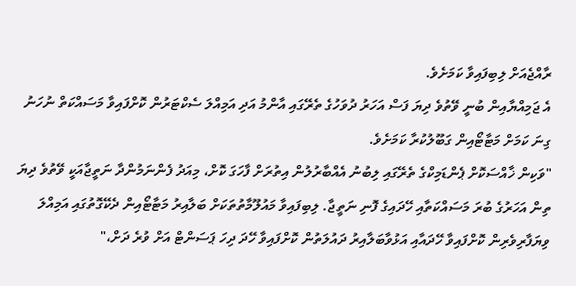ރާއްޖެއަށް ލިބިފައިވާ ކަމަށެވެ.
އެ ޖަމިއްޔާއިން ބުނީ ވޭތުވެ ދިޔަ ފަސް އަހަރު ދުވަހުގެ ތެރޭގައި އާންމު އަދި އަމިއްލަ ސެކްޓަރުން ކޮށްފައިވާ މަސައްކަތް ނުހަނު ގިނަ ކަމަށް މަޓާޓޯއިން ގަބޫލުކުރާ ކަމަށެވެ.
"ވަކިން ޚާއްސަކޮށް ޕެންޑަމިކްގެ ތެރޭގައި ލިބުނު އެއްބާރުލުން އިތުރަށް ފާހަގަ ކޮށް، މިއަދު ފެންނަމުންދާ ނަތީޖާއަކީ ވޭތުވެ ދިޔަ ތިން އަހަރުގެ ބުރަ މަސައްކަތާއި ހޭދައިގެ ފޮނި ނަތީޖާ. ލިބިފައިވާ މައުލޫމާތުތަކަށް ބަލާއިރު މަޓާޓޯއިން ދެކޭގޮތުގައި އަމިއްލަ ވިޔަފާރިވެރިން ކޮށްފައިވާ ހޭދައާއި އަޅުވާބަލާއިރު ދައުލަތުން ކޮށްފައިވާ ހޭދަ ދިހަ ޕަސަންޓް އަށް ވުރެ ދަށް،"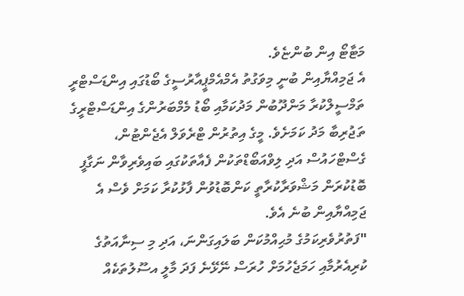މަޓާޓޯ އިން ބުންޏެވެ.
އެ ޖަމިއްޔާއިން ބުނީ މިވަގުތު އެމްއެމްޕީއާރުސީގެ ބޯޑުގައި އިންޑަސްޓްރީ ތަމްސީލްކުރާ މަންދޫބުން މަދުކަމާއި ބޯޑު މެމްބަރުންގެ އިންޑަސްޓްރީގެ ތަޖުރިބާ މަދު ކަމަށެވެ. މީގެ އިތުރުން ޓްރެވަލް އެޖެންޓުން، ގެސްޓްހައުސް އަދި ލިވްއަބޯޑްތަކުން ފެއާތަކުގައި ބައިވެރިވާން ނަގާފީ ބޮޑުކުރަން މަޝްވަރާކުރާތީ ކަންބޮޑުވުން ފާޅުކުރާ ކަމަށް ވެސް އެ ޖަމިއްޔާއިން ބުނެ އެވެ.
"ފަތުރުވެރިކަމުގެ މުޙިއްމުކަން ބަލައިގަންނަ، އަދި މި ސިނާއަތުގެ ކުރިއެރުމާއި ހަމަޖެހުމަށް ހުރަސް ނޭޅޭނެ ފަދަ މާލީ އސޫލުތަކެއް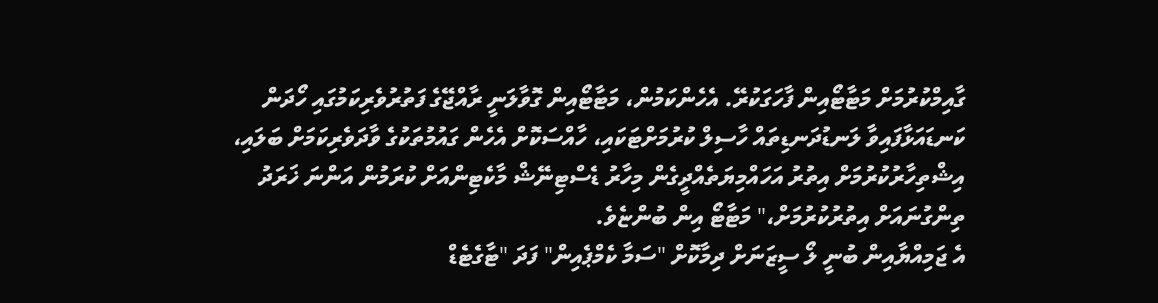ގާއިމްކުރުމަށް މަޓާޓޯއިން ފާހަގަކުރޭ. އެހެންކަމުން، މަޓާޓޯއިން ގޮވާލަނީ ރާއްޖޭގެ ފަތުރުވެރިކަމުގައި ހޯދަން ކަނޑައަޅާފައިވާ ލަނޑުދަނޑިތައް ހާސިލް ކުރުމަށްޓަކައި، ހާއްސަކޮށް އެހެން ގައުމުތަކުގެ ވާދަވެރިކަމަށް ބަލައި، އިޝްތިހާރުކުރުމަށް އިތުރު އަހައްމިޔަތެއްދީގެން މިހާރު ޑެސްޓިނޭޝް މާކެޓިންއަށް ކުރަމުން އަންނަ ޚަރަދު ތިންގުނައަށް އިތުރުކުރުމަށް،" މަޓާޓޯ އިން ބުންޏެވެ.
އެ ޖަމިއްޔާއިން ބުނީ ލޯ ސީޒަނަށް ދިމާކޮށް "ސަމާ ކެމްޕެއިން" ފަދަ "ޓާގެޓެޑް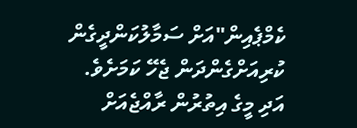ކެމްޕެއިން"އަށް ސަމާލުކަންދީގެން ކުރިއަށްގެންދަން ޖެހޭ ކަމަށެވެ. އަދި މީގެ އިތުރުން ރާއްޖެއަށް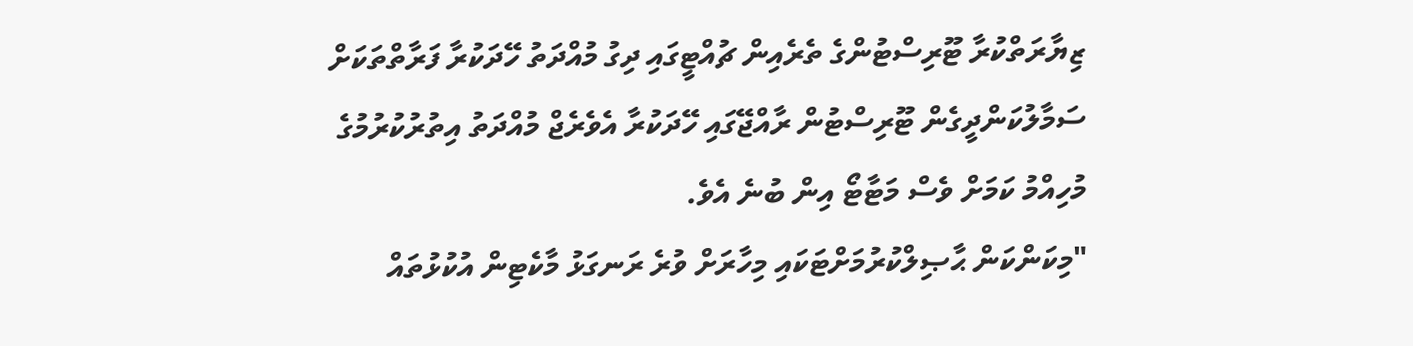ޒިޔާރަތްކުރާ ޓޫރިސްޓުންގެ ތެރެއިން ޗުއްޓީގައި ދިގު މުއްދަތު ހޭދަކުރާ ފަރާތްތަކަށް ސަމާލުކަންދީގެން ޓޫރިސްޓުން ރާއްޖޭގައި ހޭދަކުރާ އެވެރެޖް މުއްދަތު އިތުރުކުރުމުގެ މުހިއްމު ކަމަށް ވެސް މަޓާޓޯ އިން ބުނެ އެވެ.
"މިކަންކަން ޙާޞިލްކުރުމަށްޓަކައި މިހާރަށް ވުރެ ރަނގަޅު މާކެޓިން އުކުޅުތައް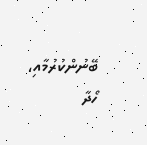ބޭނުންކުރުމާއި، ހޯދާ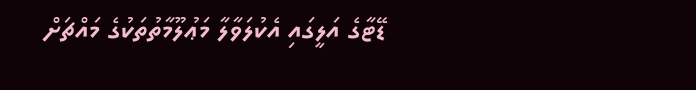ޑޭޓާގެ އަލީގައި އެކުލަވާލާ މަޢުލޫމާތުތަކުގެ މައްޗަށް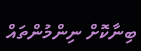ބިނާކޮށް ނިންމުންތައް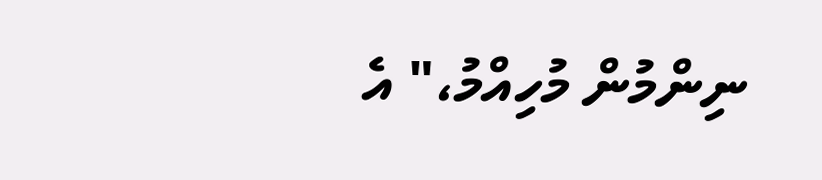ނިންމުން މުހިއްމު،" އެ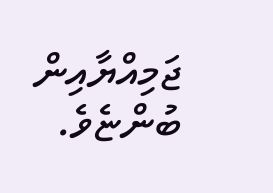ޖަމިއްޔާއިން ބުންޏެވެ.